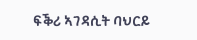ፍቕሪ ኣገዳሲት ባህርይ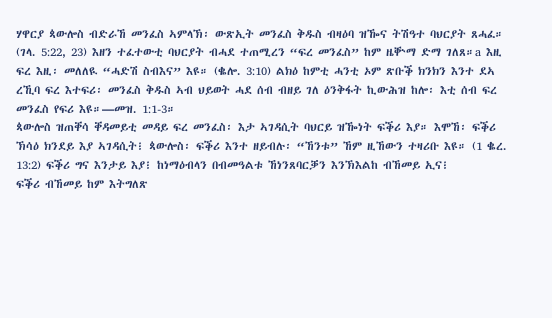ሃዋርያ ጳውሎስ ብድራኸ መንፈስ ኣምላኽ፡ ውጽኢት መንፈስ ቅዱስ ብዛዕባ ዝዀና ትሽዓተ ባህርያት ጸሓፈ። (ገላ. 5:22, 23) እዘን ተፈተውቲ ባህርያት ብሓደ ተጠሚረን “ፍረ መንፈስ” ከም ዜቝማ ድማ ገለጸ።a እዚ ፍረ እዚ፡ መለለዪ “ሓድሽ ስብእና” እዩ። (ቈሎ. 3:10) ልክዕ ከምቲ ሓንቲ ኦም ጽቡቕ ክንክን እንተ ደኣ ረኺባ ፍረ እተፍሪ፡ መንፈስ ቅዱስ ኣብ ህይወት ሓደ ሰብ ብዘይ ገለ ዕንቅፋት ኪውሕዝ ከሎ፡ እቲ ሰብ ፍረ መንፈስ የፍሪ እዩ።—መዝ. 1:1-3።
ጳውሎስ ዝጠቐሳ ቐዳመይቲ መዳይ ፍረ መንፈስ፡ እታ ኣገዳሲት ባህርይ ዝዀነት ፍቕሪ እያ። እሞኸ፡ ፍቕሪ ኽሳዕ ክንደይ እያ ኣገዳሲት፧ ጳውሎስ፡ ፍቕሪ እንተ ዘይብሉ፡ “ኸንቱ” ኸም ዚኸውን ተዛሪቡ እዩ። (1 ቈረ. 13:2) ፍቕሪ ግና እንታይ እያ፧ ከነማዕብላን በብመዓልቱ ኸነንጸባርቓን እንኽእልከ ብኸመይ ኢና፧
ፍቕሪ ብኸመይ ከም እትግለጽ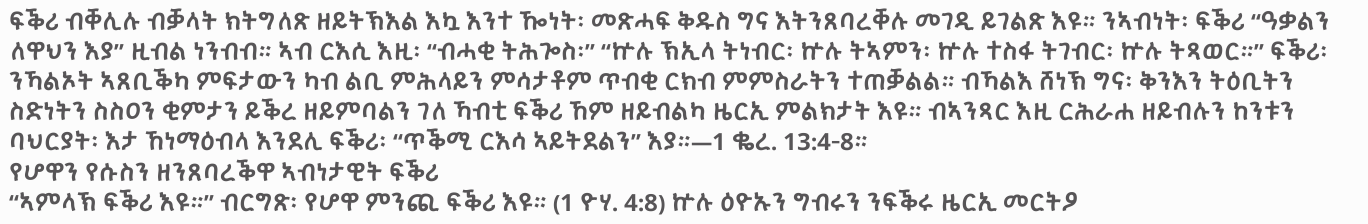ፍቕሪ ብቐሊሉ ብቓላት ክትግለጽ ዘይትኽእል እኳ እንተ ዀነት፡ መጽሓፍ ቅዱስ ግና እትንጸባረቐሉ መገዲ ይገልጽ እዩ። ንኣብነት፡ ፍቕሪ “ዓቃልን ለዋህን እያ” ዚብል ነንብብ። ኣብ ርእሲ እዚ፡ “ብሓቂ ትሕጐስ፡” “ኵሉ ኽኢላ ትነብር፡ ኵሉ ትኣምን፡ ኵሉ ተስፋ ትገብር፡ ኵሉ ትጻወር።” ፍቕሪ፡ ንኻልኦት ኣጸቢቕካ ምፍታውን ካብ ልቢ ምሕላይን ምሳታቶም ጥብቂ ርክብ ምምስራትን ተጠቓልል። ብኻልእ ሸነኽ ግና፡ ቅንእን ትዕቢትን ስድነትን ስስዐን ቂምታን ይቕረ ዘይምባልን ገለ ኻብቲ ፍቕሪ ኸም ዘይብልካ ዜርኢ ምልክታት እዩ። ብኣንጻር እዚ ርሕራሐ ዘይብሉን ከንቱን ባህርያት፡ እታ ኸነማዕብላ እንደሊ ፍቕሪ፡ “ጥቕሚ ርእሳ ኣይትደልን” እያ።—1 ቈረ. 13:4-8።
የሆዋን የሱስን ዘንጸባረቕዋ ኣብነታዊት ፍቕሪ
“ኣምላኽ ፍቕሪ እዩ።” ብርግጽ፡ የሆዋ ምንጪ ፍቕሪ እዩ። (1 ዮሃ. 4:8) ኵሉ ዕዮኡን ግብሩን ንፍቕሩ ዜርኢ መርትዖ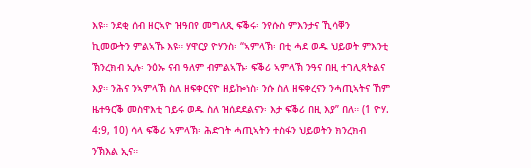እዩ። ንደቂ ሰብ ዘርኣዮ ዝዓበየ መግለጺ ፍቕሩ፡ ንየሱስ ምእንታና ኺሳቐን ኪመውትን ምልኣኹ እዩ። ሃዋርያ ዮሃንስ፡ “ኣምላኽ፡ በቲ ሓደ ወዱ ህይወት ምእንቲ ኽንረክብ ኢሉ፡ ንዕኡ ናብ ዓለም ብምልኣኹ፡ ፍቕሪ ኣምላኽ ንዓና በዚ ተገሊጻትልና እያ። ንሕና ንኣምላኽ ስለ ዘፍቀርናዮ ዘይኰነስ፡ ንሱ ስለ ዘፍቀረናን ንሓጢኣትና ኸም ዜተዓርቕ መስዋእቲ ገይሩ ወዱ ስለ ዝሰደደልናን፡ እታ ፍቕሪ በዚ እያ” በለ። (1 ዮሃ. 4:9, 10) ሳላ ፍቕሪ ኣምላኽ፡ ሕድገት ሓጢኣትን ተስፋን ህይወትን ክንረክብ ንኽእል ኢና።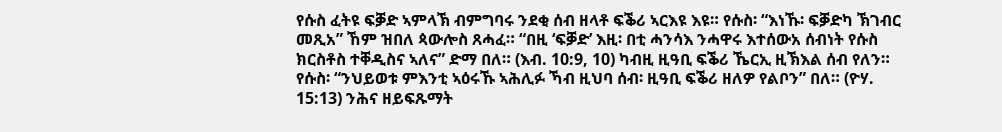የሱስ ፈትዩ ፍቓድ ኣምላኽ ብምግባሩ ንደቂ ሰብ ዘላቶ ፍቕሪ ኣርእዩ እዩ። የሱስ፡ “እነኹ፡ ፍቓድካ ኽገብር መጺአ” ኸም ዝበለ ጳውሎስ ጸሓፈ። “በዚ ‘ፍቓድ’ እዚ፡ በቲ ሓንሳእ ንሓዋሩ እተሰውአ ሰብነት የሱስ ክርስቶስ ተቐዲስና ኣለና” ድማ በለ። (እብ. 10:9, 10) ካብዚ ዚዓቢ ፍቕሪ ኼርኢ ዚኽእል ሰብ የለን። የሱስ፡ “ንህይወቱ ምእንቲ ኣዕሩኹ ኣሕሊፉ ኻብ ዚህባ ሰብ፡ ዚዓቢ ፍቕሪ ዘለዎ የልቦን” በለ። (ዮሃ. 15:13) ንሕና ዘይፍጹማት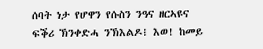ሰባት ነታ የሆዋን የሱስን ንዓና ዘርኣዩና ፍቕሪ ኽንቀድሓ ንኽእልዶ፧ እወ! ከመይ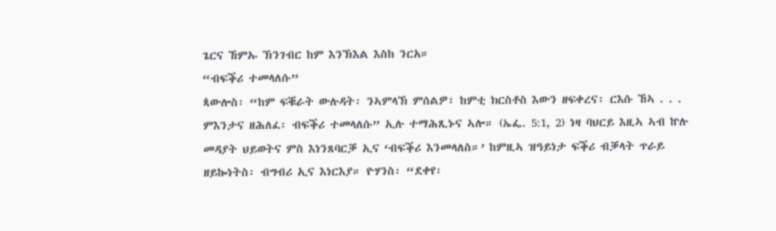ጌርና ኸምኡ ኽንገብር ከም እንኽእል እስከ ንርአ።
“ብፍቕሪ ተመላለሱ”
ጳውሎስ፡ “ከም ፍቑራት ውሉዳት፡ ንኣምላኽ ምሰልዎ፣ ከምቲ ክርስቶስ እውን ዘፍቀረና፡ ርእሱ ኸኣ . . . ምእንታና ዘሕለፈ፡ ብፍቕሪ ተመላለሱ” ኢሉ ተማሕጺኑና ኣሎ። (ኤፌ. 5:1, 2) ነዛ ባህርይ እዚኣ ኣብ ኵሉ መዳያት ህይወትና ምስ እነንጸባርቓ ኢና ‘ብፍቕሪ እንመላለስ።’ ከምዚኣ ዝዓይነታ ፍቕሪ ብቓላት ጥራይ ዘይኰነትስ፡ ብግብሪ ኢና እነርእያ። ዮሃንስ፡ “ደቀየ፡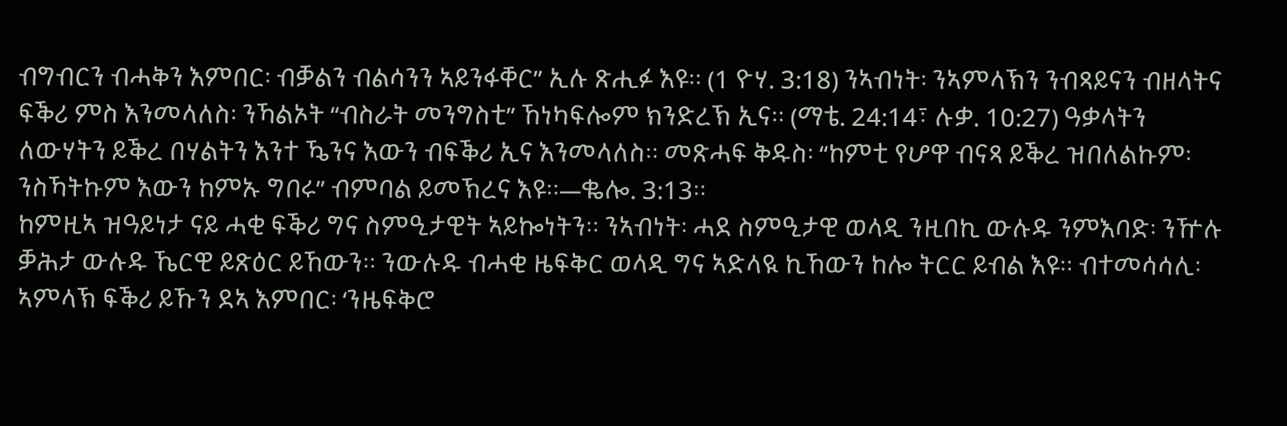ብግብርን ብሓቅን እምበር፡ ብቓልን ብልሳንን ኣይንፋቐር” ኢሉ ጽሒፉ እዩ። (1 ዮሃ. 3:18) ንኣብነት፡ ንኣምላኽን ንብጻይናን ብዘላትና ፍቕሪ ምስ እንመላለስ፡ ንኻልኦት “ብስራት መንግስቲ” ኸነካፍሎም ክንድረኽ ኢና። (ማቴ. 24:14፣ ሉቃ. 10:27) ዓቃላትን ለውሃትን ይቕረ በሃልትን እንተ ዄንና እውን ብፍቕሪ ኢና እንመላለስ። መጽሓፍ ቅዱስ፡ “ከምቲ የሆዋ ብናጻ ይቕረ ዝበለልኩም፡ ንስኻትኩም እውን ከምኡ ግበሩ” ብምባል ይመኽረና እዩ።—ቈሎ. 3:13።
ከምዚኣ ዝዓይነታ ናይ ሓቂ ፍቕሪ ግና ስምዒታዊት ኣይኰነትን። ንኣብነት፡ ሓደ ስምዒታዊ ወላዲ ንዚበኪ ውሉዱ ንምእባድ፡ ንዅሉ ቓሕታ ውሉዱ ኼርዊ ይጽዕር ይኸውን። ንውሉዱ ብሓቂ ዜፍቅር ወላዲ ግና ኣድላዪ ኪኸውን ከሎ ትርር ይብል እዩ። ብተመሳሳሊ፡ ኣምላኽ ፍቕሪ ይኹን ደኣ እምበር፡ ‘ንዜፍቅሮ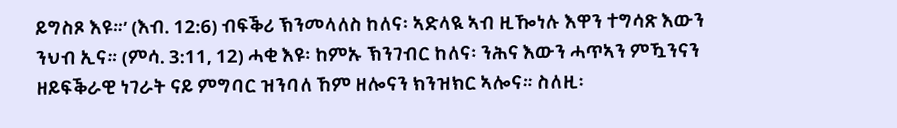ይግስጾ እዩ።’ (እብ. 12:6) ብፍቕሪ ኽንመላለስ ከለና፡ ኣድላዪ ኣብ ዚዀነሉ እዋን ተግሳጽ እውን ንህብ ኢና። (ምሳ. 3:11, 12) ሓቂ እዩ፡ ከምኡ ኽንገብር ከለና፡ ንሕና እውን ሓጥኣን ምዃንናን ዘይፍቕራዊ ነገራት ናይ ምግባር ዝንባለ ኸም ዘሎናን ክንዝክር ኣሎና። ስለዚ፡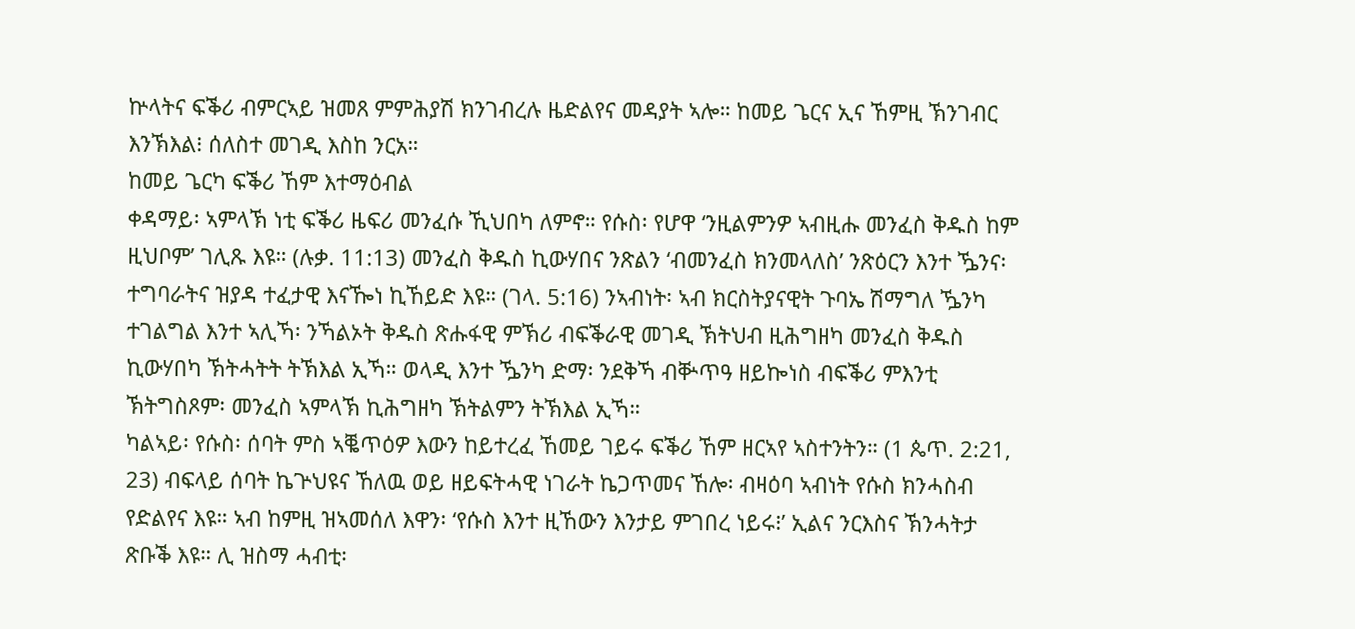ኵላትና ፍቕሪ ብምርኣይ ዝመጸ ምምሕያሽ ክንገብረሉ ዜድልየና መዳያት ኣሎ። ከመይ ጌርና ኢና ኸምዚ ኽንገብር እንኽእል፧ ሰለስተ መገዲ እስከ ንርአ።
ከመይ ጌርካ ፍቕሪ ኸም እተማዕብል
ቀዳማይ፡ ኣምላኽ ነቲ ፍቕሪ ዜፍሪ መንፈሱ ኺህበካ ለምኖ። የሱስ፡ የሆዋ ‘ንዚልምንዎ ኣብዚሑ መንፈስ ቅዱስ ከም ዚህቦም’ ገሊጹ እዩ። (ሉቃ. 11:13) መንፈስ ቅዱስ ኪውሃበና ንጽልን ‘ብመንፈስ ክንመላለስ’ ንጽዕርን እንተ ዄንና፡ ተግባራትና ዝያዳ ተፈታዊ እናዀነ ኪኸይድ እዩ። (ገላ. 5:16) ንኣብነት፡ ኣብ ክርስትያናዊት ጉባኤ ሽማግለ ዄንካ ተገልግል እንተ ኣሊኻ፡ ንኻልኦት ቅዱስ ጽሑፋዊ ምኽሪ ብፍቕራዊ መገዲ ኽትህብ ዚሕግዘካ መንፈስ ቅዱስ ኪውሃበካ ኽትሓትት ትኽእል ኢኻ። ወላዲ እንተ ዄንካ ድማ፡ ንደቅኻ ብቝጥዓ ዘይኰነስ ብፍቕሪ ምእንቲ ኽትግስጾም፡ መንፈስ ኣምላኽ ኪሕግዘካ ኽትልምን ትኽእል ኢኻ።
ካልኣይ፡ የሱስ፡ ሰባት ምስ ኣቘጥዕዎ እውን ከይተረፈ ኸመይ ገይሩ ፍቕሪ ኸም ዘርኣየ ኣስተንትን። (1 ጴጥ. 2:21, 23) ብፍላይ ሰባት ኬጕህዩና ኸለዉ ወይ ዘይፍትሓዊ ነገራት ኬጋጥመና ኸሎ፡ ብዛዕባ ኣብነት የሱስ ክንሓስብ የድልየና እዩ። ኣብ ከምዚ ዝኣመሰለ እዋን፡ ‘የሱስ እንተ ዚኸውን እንታይ ምገበረ ነይሩ፧’ ኢልና ንርእስና ኽንሓትታ ጽቡቕ እዩ። ሊ ዝስማ ሓብቲ፡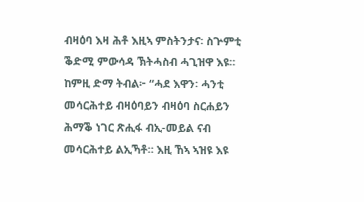ብዛዕባ እዛ ሕቶ እዚኣ ምስትንታና፡ ስጕምቲ ቕድሚ ምውሳዳ ኽትሓስብ ሓጊዝዋ እዩ። ከምዚ ድማ ትብል፦ “ሓደ እዋን፡ ሓንቲ መሳርሕተይ ብዛዕባይን ብዛዕባ ስርሐይን ሕማቕ ነገር ጽሒፋ ብኢ-መይል ናብ መሳርሕተይ ልኢኻቶ። እዚ ኸኣ ኣዝዩ እዩ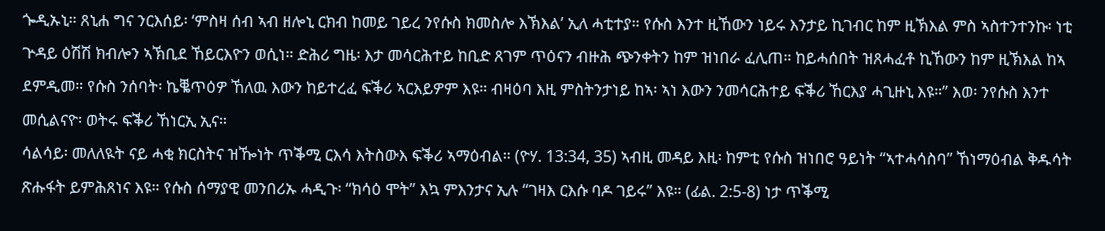ጐዲኡኒ። ጸኒሐ ግና ንርእሰይ፡ ‘ምስዛ ሰብ ኣብ ዘሎኒ ርክብ ከመይ ገይረ ንየሱስ ክመስሎ እኽእል’ ኢለ ሓቲተያ። የሱስ እንተ ዚኸውን ነይሩ እንታይ ኪገብር ከም ዚኽእል ምስ ኣስተንተንኩ፡ ነቲ ጕዳይ ዕሽሽ ክብሎን ኣኽቢደ ኸይርእዮን ወሲነ። ድሕሪ ግዜ፡ እታ መሳርሕተይ ከቢድ ጸገም ጥዕናን ብዙሕ ጭንቀትን ከም ዝነበራ ፈሊጠ። ከይሓሰበት ዝጸሓፈቶ ኪኸውን ከም ዚኽእል ከኣ ደምዲመ። የሱስ ንሰባት፡ ኬቘጥዕዎ ኸለዉ እውን ከይተረፈ ፍቕሪ ኣርእይዎም እዩ። ብዛዕባ እዚ ምስትንታነይ ከኣ፡ ኣነ እውን ንመሳርሕተይ ፍቕሪ ኸርእያ ሓጊዙኒ እዩ።” እወ፡ ንየሱስ እንተ መሲልናዮ፡ ወትሩ ፍቕሪ ኸነርኢ ኢና።
ሳልሳይ፡ መለለዪት ናይ ሓቂ ክርስትና ዝዀነት ጥቕሚ ርእሳ እትስውእ ፍቕሪ ኣማዕብል። (ዮሃ. 13:34, 35) ኣብዚ መዳይ እዚ፡ ከምቲ የሱስ ዝነበሮ ዓይነት “ኣተሓሳስባ” ኸነማዕብል ቅዱሳት ጽሑፋት ይምሕጸነና እዩ። የሱስ ሰማያዊ መንበሪኡ ሓዲጉ፡ “ክሳዕ ሞት” እኳ ምእንታና ኢሉ “ገዛእ ርእሱ ባዶ ገይሩ” እዩ። (ፊል. 2:5-8) ነታ ጥቕሚ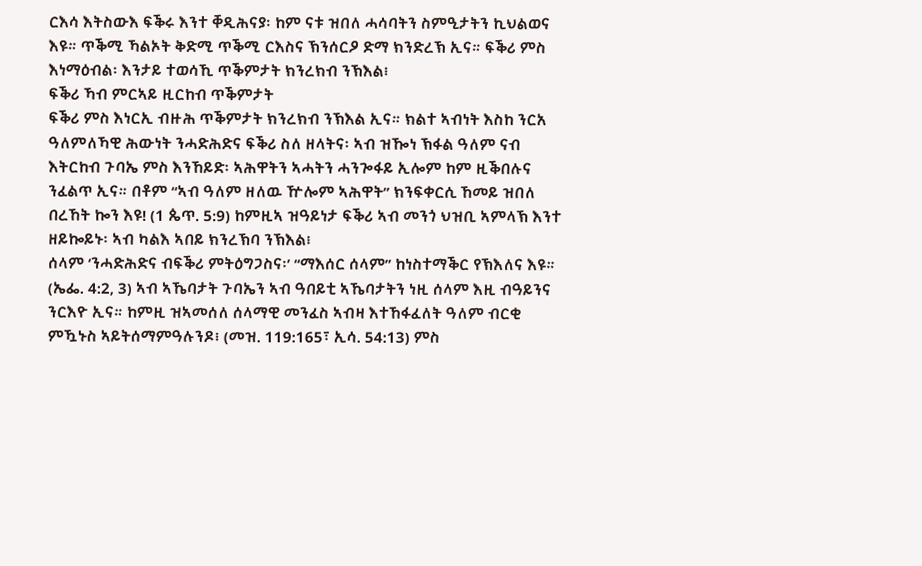ርእሳ እትስውእ ፍቕሩ እንተ ቐዲሕናያ፡ ከም ናቱ ዝበለ ሓሳባትን ስምዒታትን ኪህልወና እዩ። ጥቕሚ ኻልኦት ቅድሚ ጥቕሚ ርእስና ኽንሰርዖ ድማ ክንድረኽ ኢና። ፍቕሪ ምስ እነማዕብል፡ እንታይ ተወሳኺ ጥቕምታት ክንረክብ ንኽእል፧
ፍቕሪ ኻብ ምርኣይ ዚርከብ ጥቕምታት
ፍቕሪ ምስ እነርኢ ብዙሕ ጥቕምታት ክንረክብ ንኽእል ኢና። ክልተ ኣብነት እስከ ንርአ
ዓለምለኻዊ ሕውነት ንሓድሕድና ፍቕሪ ስለ ዘላትና፡ ኣብ ዝዀነ ኽፋል ዓለም ናብ እትርከብ ጉባኤ ምስ እንኸይድ፡ ኣሕዋትን ኣሓትን ሓንጐፋይ ኢሎም ከም ዚቕበሉና ንፈልጥ ኢና። በቶም “ኣብ ዓለም ዘለዉ ዅሎም ኣሕዋት” ክንፍቀርሲ ኸመይ ዝበለ በረኸት ኰን እዩ! (1 ጴጥ. 5:9) ከምዚኣ ዝዓይነታ ፍቕሪ ኣብ መንጎ ህዝቢ ኣምላኽ እንተ ዘይኰይኑ፡ ኣብ ካልእ ኣበይ ክንረኽባ ንኽእል፧
ሰላም ‘ንሓድሕድና ብፍቕሪ ምትዕግጋስና፡’ “ማእሰር ሰላም” ከነስተማቕር የኽእለና እዩ። (ኤፌ. 4:2, 3) ኣብ ኣኼባታት ጉባኤን ኣብ ዓበይቲ ኣኼባታትን ነዚ ሰላም እዚ ብዓይንና ንርእዮ ኢና። ከምዚ ዝኣመሰለ ሰላማዊ መንፈስ ኣብዛ እተኸፋፈለት ዓለም ብርቂ ምዃኑስ ኣይትሰማምዓሉንዶ፧ (መዝ. 119:165፣ ኢሳ. 54:13) ምስ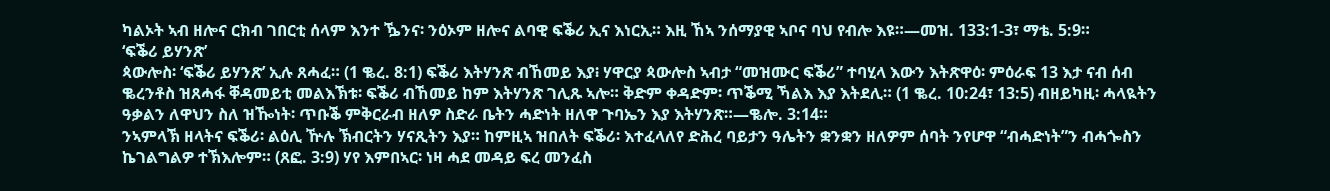ካልኦት ኣብ ዘሎና ርክብ ገበርቲ ሰላም እንተ ዄንና፡ ንዕኦም ዘሎና ልባዊ ፍቕሪ ኢና እነርኢ። እዚ ኸኣ ንሰማያዊ ኣቦና ባህ የብሎ እዩ።—መዝ. 133:1-3፣ ማቴ. 5:9።
‘ፍቕሪ ይሃንጽ’
ጳውሎስ፡ ‘ፍቕሪ ይሃንጽ’ ኢሉ ጸሓፈ። (1 ቈረ. 8:1) ፍቕሪ እትሃንጽ ብኸመይ እያ፧ ሃዋርያ ጳውሎስ ኣብታ “መዝሙር ፍቕሪ” ተባሂላ እውን እትጽዋዕ፡ ምዕራፍ 13 እታ ናብ ሰብ ቈረንቶስ ዝጸሓፋ ቐዳመይቲ መልእኽቱ፡ ፍቕሪ ብኸመይ ከም እትሃንጽ ገሊጹ ኣሎ። ቅድም ቀዳድም፡ ጥቕሚ ኻልእ እያ እትደሊ። (1 ቈረ. 10:24፣ 13:5) ብዘይካዚ፡ ሓላዪትን ዓቃልን ለዋህን ስለ ዝዀነት፡ ጥቡቕ ምቅርራብ ዘለዎ ስድራ ቤትን ሓድነት ዘለዋ ጉባኤን እያ እትሃንጽ።—ቈሎ. 3:14።
ንኣምላኽ ዘላትና ፍቕሪ፡ ልዕሊ ዅሉ ኽብርትን ሃናጺትን እያ። ከምዚኣ ዝበለት ፍቕሪ፡ እተፈላለየ ድሕረ ባይታን ዓሌትን ቋንቋን ዘለዎም ሰባት ንየሆዋ “ብሓድነት”ን ብሓጐስን ኬገልግልዎ ተኽእሎም። (ጸፎ. 3:9) ሃየ እምበኣር፡ ነዛ ሓደ መዳይ ፍረ መንፈስ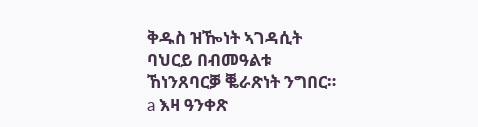ቅዱስ ዝዀነት ኣገዳሲት ባህርይ በብመዓልቱ ኸነንጸባርቓ ቘራጽነት ንግበር።
a እዛ ዓንቀጽ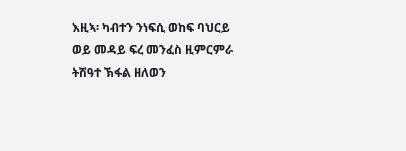እዚኣ፡ ካብተን ንነፍሲ ወከፍ ባህርይ ወይ መዳይ ፍረ መንፈስ ዚምርምራ ትሽዓተ ኽፋል ዘለወን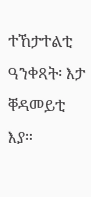ተኸታተልቲ ዓንቀጻት፡ እታ ቐዳመይቲ እያ።